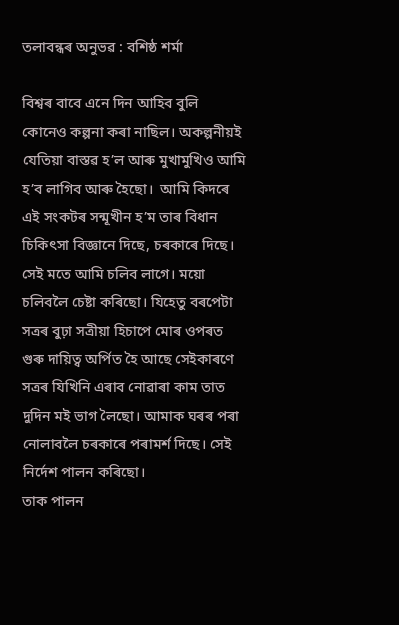তলাবন্ধৰ অনুভৱ : বশিষ্ঠ শৰ্মা

বিশ্বৰ বাবে এনে দিন আহিব বুলি কোনেও কল্পনা কৰা নাছিল। অকল্পনীয়ই যেতিয়া বাস্তৱ হ’ল আৰু মুখামুখিও আমি হ’ব লাগিব আৰু হৈছো।  আমি কিদৰে এই সংকটৰ সন্মূখীন হ’ম তাৰ বিধান চিকিৎসা বিজ্ঞানে দিছে, চৰকাৰে দিছে। সেই মতে আমি চলিব লাগে। ময়ো চলিবলৈ চেষ্টা কৰিছো। যিহেতু বৰপেটা সত্ৰৰ বুঢ়া সত্ৰীয়া হিচাপে মোৰ ওপৰত গুৰু দায়িত্ব অৰ্পিত হৈ আছে সেইকাৰণে সত্ৰৰ যিখিনি এৰাব নোৱাৰা কাম তাত দুদিন মই ভাগ লৈছো। আমাক ঘৰৰ পৰা নোলাবলৈ চৰকাৰে পৰামৰ্শ দিছে। সেই নিৰ্দেশ পালন কৰিছো।
তাক পালন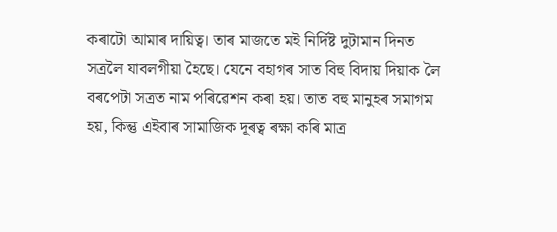কৰাটো আমাৰ দায়িত্ব। তাৰ মাজতে মই নিৰ্দিষ্ট দুটামান দিনত সত্ৰলৈ যাবলগীয়া হৈছে। যেনে বহাগৰ সাত বিহু বিদায় দিয়াক লৈ বৰপেটা সত্ৰত নাম পৰিৱেশন কৰা হয়। তাত বহু মানুহৰ সমাগম হয়, কিন্তু এইবাৰ সামাজিক দূৰত্ব ৰক্ষা কৰি মাত্ৰ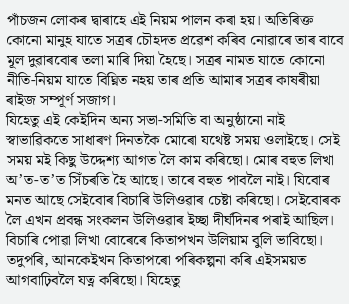পাঁচজন লোকৰ দ্বাৰাহে এই নিয়ম পালন কৰা হয়। অতিৰিক্ত কোনো মানুহ যাতে সত্ৰৰ চৌহদত প্ৰৱেশ কৰিব নোৱাৰে তাৰ বাবে মূল দুৱাৰবোৰ তলা মাৰি দিয়া হৈছে। সত্ৰৰ নামত যাতে কোনো নীতি-নিয়ম যাতে বিঘ্নিত নহয় তাৰ প্ৰতি আমাৰ সত্ৰৰ কাষৰীয়া ৰাইজ সম্পূৰ্ণ সজাগ।
যিহেতু এই কেইদিন অন্য সভা-সমিতি বা অনুষ্ঠানো নাই স্বাভাৱিকতে সাধাৰণ দিনতকৈ মোৰো যথেষ্ট সময় ওলাইছে। সেই সময় মই কিছু উদ্দেশ্য আগত লৈ কাম কৰিছো। মোৰ বহুত লিখা অ’ত-ত’ত সিঁচৰতি হৈ আছে। তাৰে বহুত পাবলৈ নাই। যিবোৰ মনত আছে সেইবোৰ বিচাৰি উলিওৱাৰ চেষ্টা কৰিছো। সেইবোৰক লৈ এখন প্ৰবন্ধ সংকলন উলিওৱাৰ ইচ্ছা দীর্ঘদিনৰ পৰাই আছিল।
বিচাৰি পোৱা লিখা বোৰেৰে কিতাপখন উলিয়াম বুলি ভাবিছো। তদুপৰি, আনকেইখন কিতাপৰো পৰিকল্পনা কৰি এইসময়ত আগবাঢ়িবলৈ যত্ন কৰিছো। যিহেতু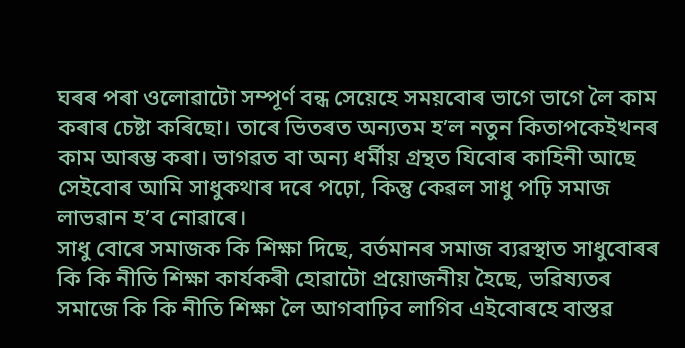ঘৰৰ পৰা ওলোৱাটো সম্পূৰ্ণ বন্ধ সেয়েহে সময়বোৰ ভাগে ভাগে লৈ কাম কৰাৰ চেষ্টা কৰিছো। তাৰে ভিতৰত অন্যতম হ’ল নতুন কিতাপকেইখনৰ কাম আৰম্ভ কৰা। ভাগৱত বা অন্য ধর্মীয় গ্রন্থত যিবোৰ কাহিনী আছে সেইবোৰ আমি সাধুকথাৰ দৰে পঢ়ো, কিন্তু কেৱল সাধু পঢ়ি সমাজ লাভৱান হ’ব নোৱাৰে।
সাধু বোৰে সমাজক কি শিক্ষা দিছে, বৰ্তমানৰ সমাজ ব্যৱস্থাত সাধুবোৰৰ কি কি নীতি শিক্ষা কাৰ্যকৰী হোৱাটো প্ৰয়োজনীয় হৈছে, ভৱিষ্যতৰ সমাজে কি কি নীতি শিক্ষা লৈ আগবাঢ়িব লাগিব এইবোৰহে বাস্তৱ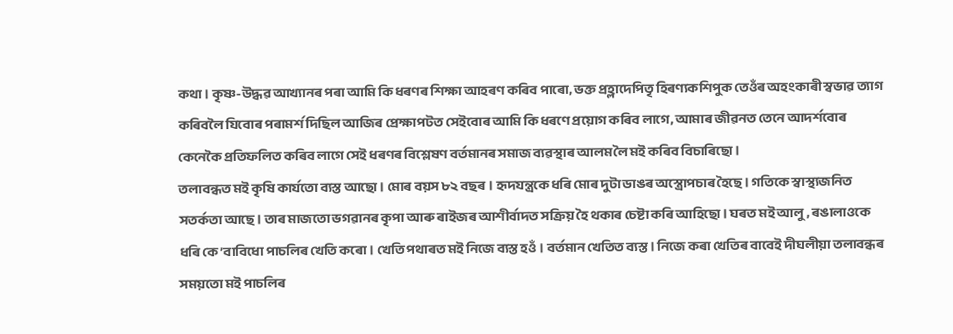কথা। কৃষ্ণ-উদ্ধৱ আখ্যানৰ পৰা আমি কি ধৰণৰ শিক্ষা আহৰণ কৰিব পাৰো, ভক্ত প্ৰহ্লাদেপিতৃ হিৰণ্যকশিপুক তেওঁৰ অহংকাৰী স্বভাৱ ত্যাগ কৰিবলৈ যিবোৰ পৰামৰ্শ দিছিল আজিৰ প্ৰেক্ষাপটত সেইবোৰ আমি কি ধৰণে প্ৰয়োগ কৰিব লাগে, আমাৰ জীৱনত তেনে আদৰ্শবোৰ কেনেকৈ প্ৰতিফলিত কৰিব লাগে সেই ধৰণৰ বিশ্লেষণ বৰ্তমানৰ সমাজ ব্যৱস্থাৰ আলম লৈ মই কৰিব বিচাৰিছো।
তলাবন্ধত মই কৃষি কাৰ্যতো ব্যস্ত আছো। মোৰ বয়স ৮২ বছৰ। হৃদযন্ত্ৰকে ধৰি মোৰ দুটা ডাঙৰ অস্ত্ৰোপচাৰ হৈছে। গতিকে স্বাস্থ্যজনিত সতৰ্কতা আছে। তাৰ মাজতো ভগৱানৰ কৃপা আৰু ৰাইজৰ আশীৰ্বাদত সক্ৰিয় হৈ থকাৰ চেষ্টা কৰি আহিছো। ঘৰত মই আলু, ৰঙালাওকে ধৰি কে’বাবিধো পাচলিৰ খেতি কৰো। খেতি পথাৰত মই নিজে ব্যস্ত হওঁ। বৰ্তমান খেতিত ব্যস্ত। নিজে কৰা খেতিৰ বাবেই দীঘলীয়া তলাবন্ধৰ সময়তো মই পাচলিৰ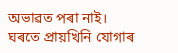অভাৱত পৰা নাই। ঘৰতে প্রায়খিনি যোগাৰ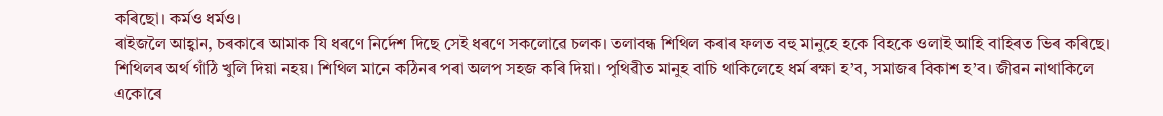কৰিছো। কৰ্মও ধর্মও।
ৰাইজলৈ আহ্বান, চৰকাৰে আমাক যি ধৰণে নিৰ্দেশ দিছে সেই ধৰণে সকলোৱে চলক। তলাবন্ধ শিথিল কৰাৰ ফলত বহু মানুহে হকে বিহকে ওলাই আহি বাহিৰত ভিৰ কৰিছে। শিথিলৰ অৰ্থ গাঁঠি খুলি দিয়া নহয়। শিথিল মানে কঠিনৰ পৰা অলপ সহজ কৰি দিয়া। পৃথিৱীত মানুহ বাচি থাকিলেহে ধৰ্ম ৰক্ষা হ’ব, সমাজৰ বিকাশ হ’ব। জীৱন নাথাকিলে একোৰে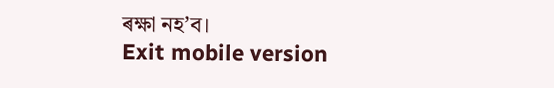ৰক্ষা নহ’ব।
Exit mobile version